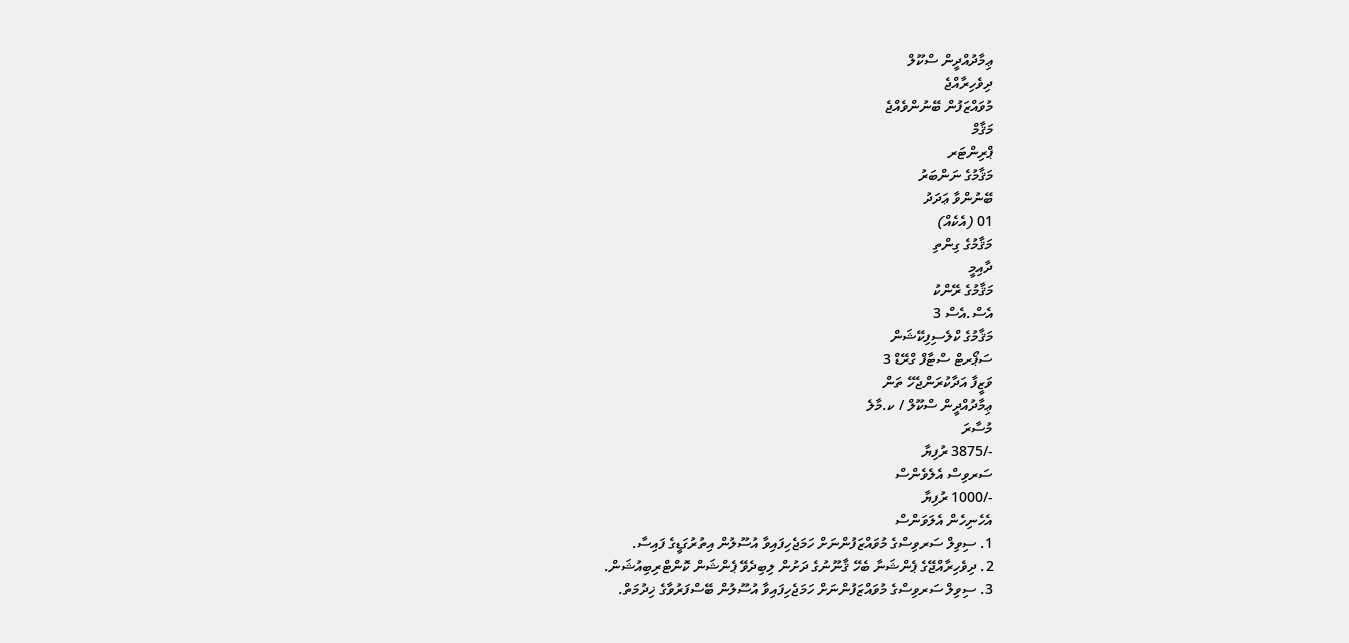ޢިމާދުއްދީން ސްކޫލް
ދިވެހިރާއްޖެ
މުވައްޒަފުން ބޭނުންވެއްޖެ
މަޤާމް
ޕްރިންޓަރ
މަޤާމުގެ ނަންބަރު
ބޭނުންވާ ޢަދަދު
01 (އެކެއް)
މަޤާމުގެ ގިންތި
ދާއިމީ
މަޤާމުގެ ރޭންކު
އެސް.އެސް 3
މަޤާމުގެ ކްލެސިފިކޭޝަން
ސަޕޯރޓް ސްޓާފް ގްރޭޑް 3
ވަޒީފާ އަދާކުރަންޖެހޭ ތަން
ޢިމާދުއްދީން ސްކޫލް / ކ.މާލެ
މުސާރަ
-/3875 ރުފިޔާ
ސަރވިސް އެލެވެންސް
-/1000 ރުފިޔާ
އެހެނިހެން އެލަވަންސް
1. ސިވިލް ސަރވިސްގެ މުވައްޒަފުންނަށް ހަމަޖެހިފައިވާ އުސޫލުން އިތުރުގަޑީގެ ފައިސާ.
2. ދިވެހިރާއްޖޭގެ ޕެންޝަނާ ބެހޭ ޤާނޫނުގެ ދަށުން ލިބިދެވޭ ޕެންޝަން ކޮންޓްރިބިއުޝަން.
3. ސިވިލް ސަރވިސްގެ މުވައްޒަފުންނަށް ހަމަޖެހިފައިވާ އުސޫލުން ބޭސްފަރުވާގެ ޚިދުމަތް.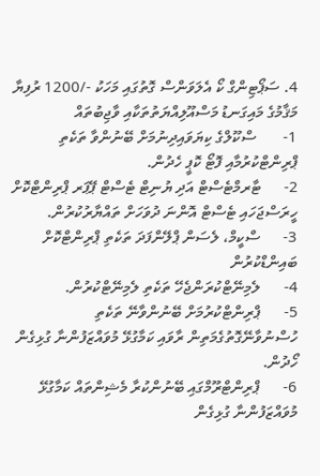4. ސަޕޯޓިންގް ކޯ އެލަވަންސް ގޮތުގައި މަހަކު -/1200 ރުފިޔާ
މަޤާމުގެ މައިގަނޑު މަސްއޫލިއްޔަތުތަކާއި ވާޖިބުތައް
1-       ސްކޫލްގެ ކިޔަވައިދިނުމަށް ބޭނުންވާ ތަކެތި ޕްރިންޓްކުރުމާއި ފޮޓޯ ކޮޕީ ހެދުން.
2-      ޓާރމްޓެސްޓް އަދި ޔުނިޓް ޓެސްޓް ޕޭޕަރ ޕްރިންޓްކޮށް ހީރަސްޖަހައި ޓެސްޓް އޮންނަ ދުވަހަށް ތައްޔާރުކުރުން.
3-      ސްކީމް، ލެސަން ޕްލޭންފަދަ ތަކެތި ޕްރިންޓްކޮށް ބައިންޑްކުރުން
4-      ލެމިނޭޓްކުރަންޖެހޭ ތަކެތި ލެމިނޭޓްކުރުން.
5-      ޕްރިންޓްކުރުމަށް ބޭނުންވާނޭ ތަކެތި ހުސްނުވާނޭގޮތުގެމަތިން ރާވައި ކަމާގުޅޭ މުވައްޒަފުންނާ ގުޅިގެން ހޯދުން.
6-      ޕްރިންޓްރޫމްގައި ބޭނުންކުރާ މެޝިންތައް ކަމާގުޅޭ މުވައްޒަފުންނާ ގުޅިގެން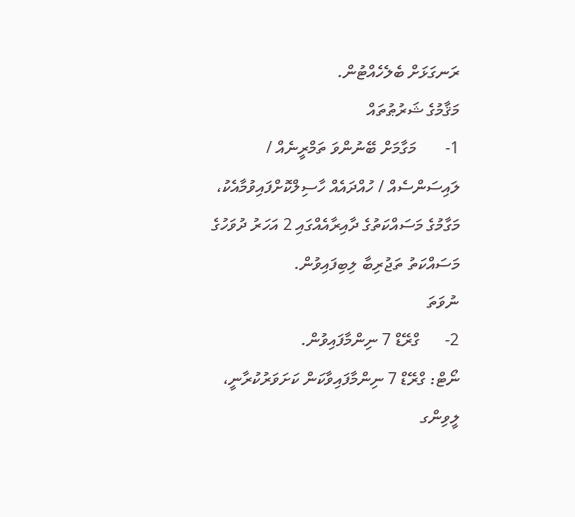ރަނގަޅަށް ބެލެހެއްޓުން.
މަޤާމުގެ ޝަރުޠުތައް
1-       މަގާމަށް ބޭނުންވަ ތަމްރީނެއް / ލައިސަންސެއް / ހުއްދައެއް ހާސިލްކޮށްފައިވުމާއެކު، މަގާމުގެ މަސައްކަތުގެ ދާއިރާއެއްގައި 2 އަހަރު ދުވަހުގެ މަސައްކަތު ތަޖުރިބާ ލިބިފައިވުން.
ނުވަތަ
2-      ގްރޭޑް 7 ނިންމާފައިވުން.
ނޯޓް: ގްރޭޑް 7 ނިންމާފައިވާކަން ކަށަވަރުކުރާނީ، ލީވިންގ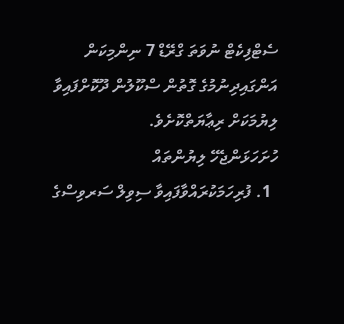ސެޓްފިކެޓް ނުވަތަ ގްރޭޑް 7 ނިންމިކަން އަންގައިދިނުމުގެ ގޮތުން ސްކޫލުން ދޫކޮށްފައިވާ ލިޔުމަކަށް ރިޢާޔަތްކޮށެވެ.
ހުށަހަޅަންޖެހޭ ލިޔުންތައް
  1. ފުރިހަމަކުރައްވާފައިވާ ސިވިލް ސަރވިސްގެ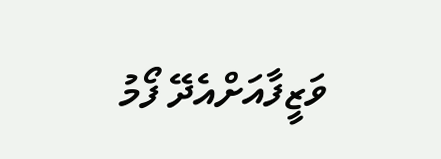ވަޒީފާއަށްއެދޭ ފޯމު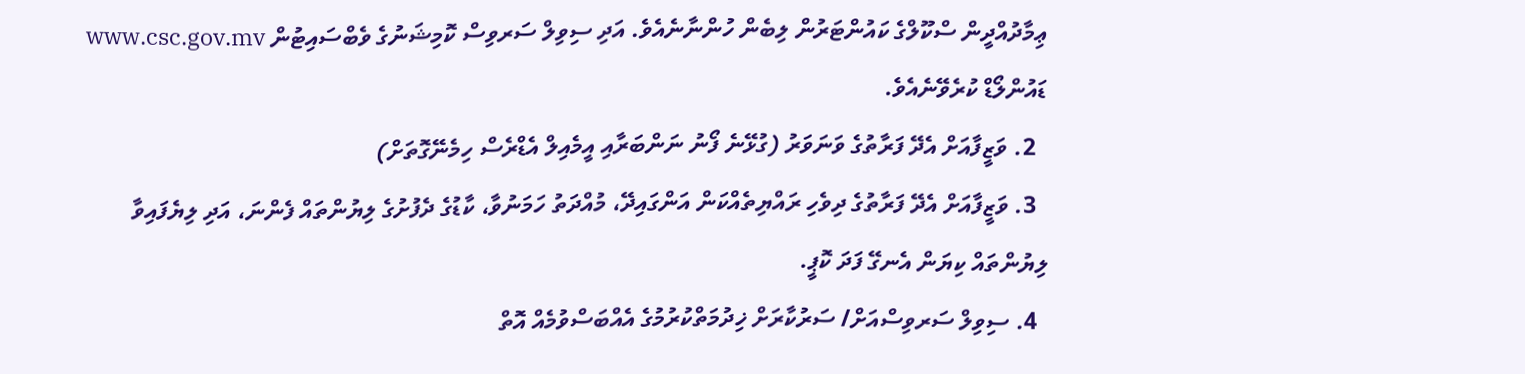ޢިމާދުއްދީން ސްކޫލްގެ ކައުންޓަރުން ލިބެން ހުންނާނެއެވެ. އަދި ސިވިލް ސަރވިސް ކޮމިޝަނުގެ ވެބްސައިޓުން www.csc.gov.mv ޑައުންލޯޑް ކުރެވޭނެއެވެ.
  2. ވަޒީފާއަށް އެދޭ ފަރާތުގެ ވަނަވަރު (ގުޅޭނެ ފޯނު ނަންބަރާއި އީމެއިލް އެޑްރެސް ހިމެނޭގޮތަށް)
  3. ވަޒީފާއަށް އެދޭ ފަރާތުގެ ދިވެހި ރައްޔިތެއްކަން އަންގައިދޭ، މުއްދަތު ހަމަނުވާ، ކާޑުގެ ދެފުށުގެ ލިޔުންތައް ފެންނަ، އަދި ލިޔެފައިވާ ލިޔުންތައް ކިޔަން އެނގޭ ފަދަ ކޮޕީ.
  4. ސިވިލް ސަރވިސްއަށް/ ސަރުކާރަށް ޚިދުމަތްކުރުމުގެ އެއްބަސްވުމެއް އޮތް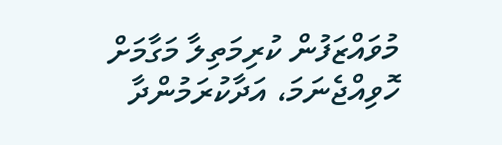މުވައްޒަފުން ކުރިމަތިލާ މަގާމަށް ހޮވިއްޖެނަމަ، އަދާކުރަމުންދާ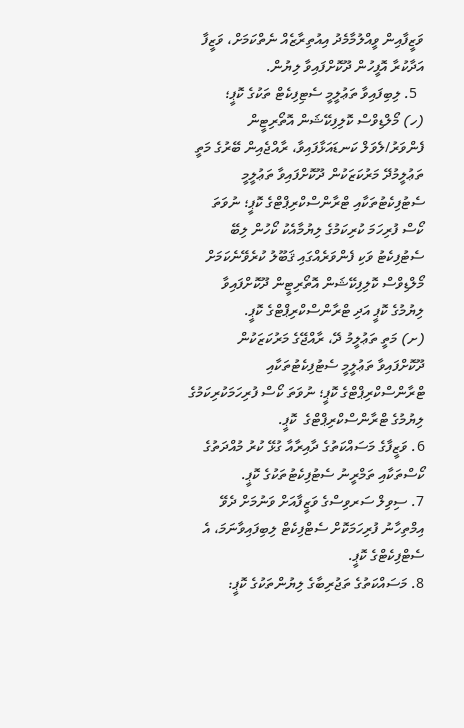ވަޒީފާއިން ވީއްލުމާމެދު އިއުތިރާޒެއް ނެތްކަމަށް، ވަޒީފާ އަދާކުރާ އޮފީހުން ދޫކޮށްފައިވާ ލިޔުން.
  5. ލިބިފައިވާ ތަޢުލީމީ ސެޓިފިކެޓް ތަކުގެ ކޮޕީ؛
(ހ) މޯލްޑިވްސް ކޮލިފިކޭޝަން އޮތޯރިޓީން ފެންވަރު/ލެވަލް ކަނޑައަޅާފައިވާ، ރާއްޖެއިން ބޭރުގެ މަތީ ތަޢުލީމުދޭ މަރުކަޒަކުން ދޫކޮށްފައިވާ ތަޢުލީމީ ސެޓުފިކެޓުތަކާއި ޓްރާންސްކްރިޕްޓްގެ ކޮޕީ؛ ނުވަތަ ކޯސް ފުރިހަމަ ކުރިކަމުގެ ލިޔުމާއެކު ކޯހުން ލިބޭ ސެޓުފިކެޓު ވަކި ފެންވަރެއްގައި ޤަބޫލު ކުރެވޭނެކަމަށް މޯލްޑިވްސް ކޮލިފިކޭޝަން އޮތޯރިޓީން ދޫކޮށްފައިވާ ލިޔުމުގެ ކޮޕީ އަދި ޓްރާންސްކްރިޕްޓްގެ ކޮޕީ.
(ށ) މަތީ ތަޢުލީމު ދޭ، ރާއްޖޭގެ މަރުކަޒަކުން ދޫކޮށްފައިވާ ތަޢުލީމީ ސެޓުފިކެޓުތަކާއި ޓްރާންސްކްރިޕްޓްގެ ކޮޕީ؛ ނުވަތަ ކޯސް ފުރިހަމަކުރިކަމުގެ ލިޔުމުގެ ޓްރާންސްކްރިޕްޓްގެ  ކޮޕީ.
6. ވަޒީފާގެ މަސައްކަތުގެ ދާއިރާއާ ގުޅޭ ކުރު މުއްދަތުގެ ކޯސްތަކާއި ތަމްރީނު ސެޓުފިކެޓުތަކުގެ ކޮޕީ.
7. ސިވިލް ސަރވިސްގެ ވަޒީފާއަށް ވަނުމަށް ދެވޭ އިމްތިހާނު ފުރިހަމަކޮށް ސެޓްފިކެޓް ލިބިފައިވާނަމަ، އެ ސެޓްފިކެޓްގެ ކޮޕީ.
8. މަސައްކަތުގެ ތަޖުރިބާގެ ލިޔުންތަކުގެ ކޮޕީ: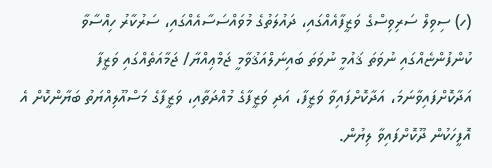(ހ) ސިވިލް ސަރިވިސްގެ ވަޒީފާއެއްގައި، ދައުލަތުގެ މުވައްސަސާއެއްގައި، ސަރުކާރު ހިއްސާވާ ކުންފުންޏެއްގައި ނުވަތަ ޤައުމީ ނުވަތަ ބައިނަލްއަޤުވާމީ ޖަމްޢިއްޔާ/ ޖަމާއަތެއްގައި ވަޒީފާ އަދާކޮށްފައިވާނަމަ، އަދާކޮށްފައިވާ ވަޒީފާ، އަދި ވަޒީފާގެ މުއްދަތާއި، ވަޒީފާގެ މަސްއޫލިއްޔަތު ބަޔާންކޮށް އެ އޮފީހަކުން ދޫކޮށްފައިވާ ލިޔުން.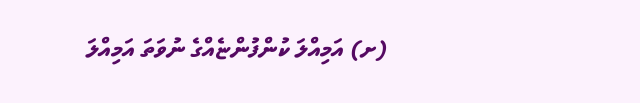(ށ) އަމިއްލަ ކުންފުންޏެއްގެ ނުވަތަ އަމިއްލަ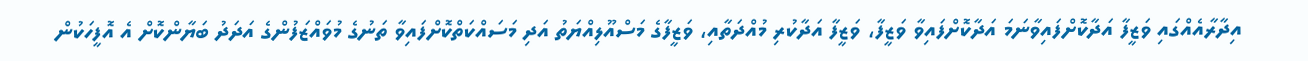އިދާރާއެއްގައި ވަޒީފާ އަދާކޮށްފައިވާނަމަ އަދާކޮށްފައިވާ ވަޒީފާ، ވަޒީފާ އަދާކުރި މުއްދަތާއި، ވަޒީފާގެ މަސްއޫލިއްޔަތު އަދި މަސައްކަތްކޮށްފައިވާ ތަނުގެ މުވައްޒަފުންގެ އަދަދު ބަޔާންކޮށް އެ އޮފީހަކުން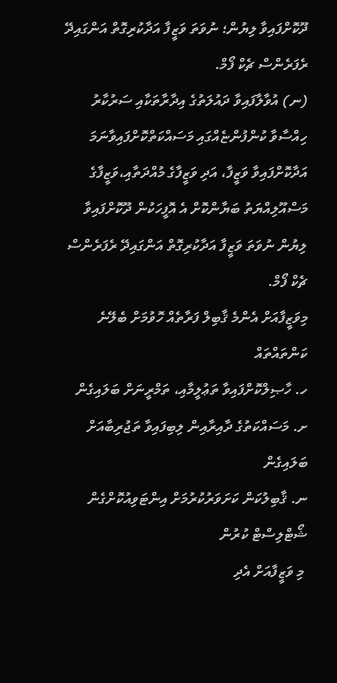ދޫކޮށްފައިވާ ލިޔުން؛ ނުވަތަ ވަޒީފާ އަދާކުރިގޮތް އަންގައިދޭ ރެފަރެންސް ޗެކް ފޯމް.
(ނ) އުވާލާފައިވާ ދައުލަތުގެ އިދާރާތަކާއި ސަރުކާރު ހިއްސާވާ ކުންފުންޏެއްގައި މަސައްކަތްކޮށްފައިވާނަމަ އަދާކޮށްފައިވާ ވަޒީފާ، އަދި ވަޒީފާގެ މުއްދަތާއި،ވަޒީފާގެ މަސްއޫލިއްޔަތު ބަޔާންކޮށް އެ އޮފީހަކުން ދޫކޮށްފައިވާ ލިޔުން ނުވަތަ ވަޒީފާ އަދާކުރިގޮތް އަންގައިދޭ ރެފަރެންސް ޗެކް ފޯމް.
މިވަޒީފާއަށް އެންމެ ޤާބިލް ފަރާތެއް ހޮވުމަށް ބެލޭނެ ކަންތައްތައް
ހ. ހާޞިލްކޮށްފައިވާ ތަޢުލީމާއި، ތަމްރީނަށް ބަލައިގެން
ށ. މަސައްކަތުގެ ދާއިރާއިން ލިބިފައިވާ ތަޖުރިބާއަށް ބަލައިގެން
ނ. ޤާބިލުކަން ކަށަވަރުކުރުމަށް އިންޓަވިއުކޮށްގެން
ޝޯޓްލިސްޓް ކުރުން
 މި ވަޒީފާއަށް އެދި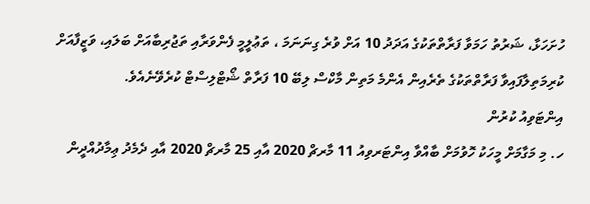ހުށަހަޅާ، ޝަރުތު ހަމަވާ ފަރާތްތަކުގެ އަދަދު 10 އަށް ވުރެ ގިނަނަމަ ، ތަޢުލީމީ ފެންވަރާއި ތަޖުރިބާއަށް ބަލައި، ވަޒީފާއަށް ކުރިމަތިލާފައިވާ ފަރާތްތަކުގެ ތެރެއިން އެންމެ މަތިން މާކްސް ލިބޭ 10 ފަރާތް ޝޯޓްލިސްޓް ކުރެވޭނެއެވެ.
އިންޓަވިއު ކުރުން
ހ. މި މަގާމަށް މީހަކު ހޮވުމަށް ބާއްވާ އިންޓަރވިއު 11 މާރޗް 2020 އާއި 25 މާރޗް 2020 އާއި ދެމެދު ޢިމާދުއްދީން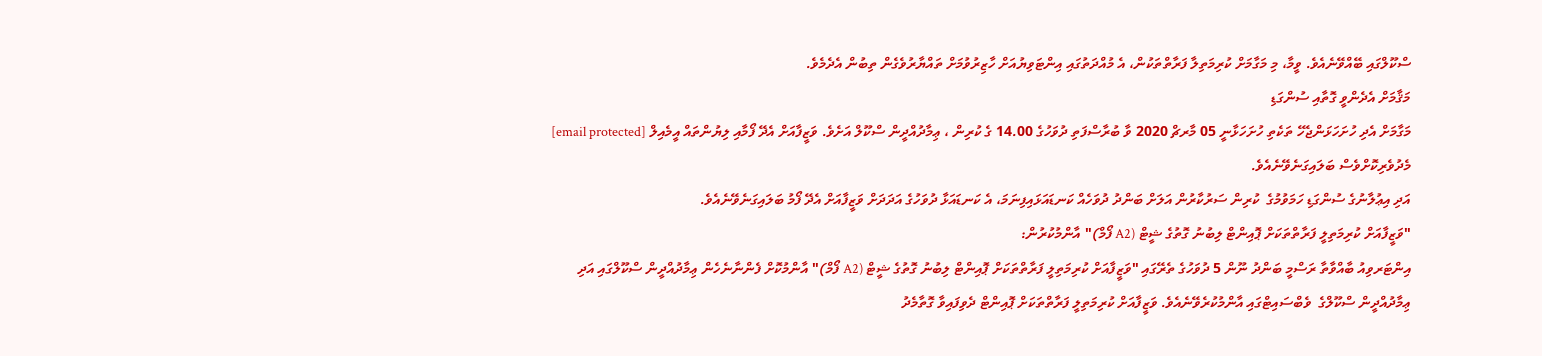ސްކޫލްގައި ބޭއްވޭނެއެވެ. ވީމާ، މި މަގާމަށް ކުރިމަތިލާ ފަރާތްތަކުން، އެ މުއްދަތުގައި އިންޓަވިޔުއަށް ހާޒިރުވުމަށް ތައްޔާރުވެގެން ތިބުން އެދެމެވެ.
މަޤާމަށް އެދެންވީ ގޮތާއި ސުންގަޑި
މަގާމަށް އެދި ހުށަހަޅަންޖެހޭ ތަކެތި ހުށަހަޅާނީ 05 މާރޗް 2020 ވާ ބުރާސްފަތި ދުވަހުގެ 14.00 ގެ ކުރިން ، ޢިމާދުއްދީން ސްކޫލް އަށެވެ. ވަޒީފާއަށް އެދޭ ފޯމާއި ލިޔުންތައް އީމެއިލް [email protected]  މެދުވެރިކޮށްވެސް ބަލައިގަނެވޭނެއެވެ.
އަދި އިޢުލާނުގެ ސުންގަޑި ހަމަވުމުގެ  ކުރިން ސަރުކާރުން އަލަށް ބަންދު ދުވަހެއް ކަނޑައަޅައިފިނަމަ، އެ ކަނޑައަޅާ ދުވަހުގެ އަދަދަށް ވަޒީފާއަށް އެދޭ ފޯމު ބަލައިގަނެވޭނެއެވެ.
"ވަޒީފާއަށް ކުރިމަތިލީ ފަރާތްތަކަށް ޕޮއިންޓް ލިބުނު ގޮތުގެ ޝީޓް (A2 ފޯމް)" އާންމުކުރުން:
އިންޓަރވިއު ބާއްވާތާ ރަސްމީ ބަންދު ނޫން 5 ދުވަހުގެ ތެރޭގައި "ވަޒީފާއަށް ކުރިމަތިލީ ފަރާތްތަކަށް ޕޮއިންޓް ލިބުނު ގޮތުގެ ޝީޓް (A2 ފޯމް)" އާންމުކޮށް ފެންނާނެހެން ޢިމާދުއްދީން ސްކޫލްގައި އަދި ޢިމާދުއްދީން ސްކޫލްގެ  ވެބްސައިޓްގައި އާންމުކުރެވޭނެއެވެ. ވަޒީފާއަށް ކުރިމަތިލީ ފަރާތްތަކަށް ޕޮއިންޓް ދެވިފައިވާ ގޮތާމެދު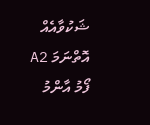ޝަކުވާއެއް އޮތްނަމަ A2 ފޯމު އާންމު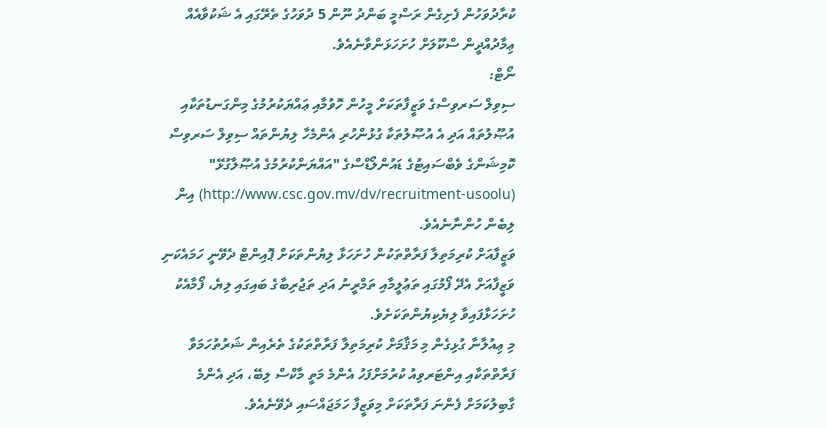ކުރާދުވަހުން ފެށިގެން ރަސްމީ ބަންދު ނޫން 5 ދުވަހުގެ ތެރޭގައި އެ ޝަކުވާއެއް ޢިމާދުއްދީން ސްކޫލަށް ހުށަހަޅަންވާނެއެވެ.
ނޯޓް:
ސިވިލް ސަރވިސްގެ ވަޒީފާތަކަށް މީހުން ހޮވުމާއި ޢައްޔަކުރުމުގެ މިންގަނޑުތަކާއި އުޞޫލުތައް އަދި އެ އުޞޫލުތަކާ ގުޅުންހުރި އެންމެހާ ލިޔުންތައް ސިވިލް ސަރވިސް ކޮމިޝަންގެ ވެބްސައިޓުގެ ޑައުންލޯޑްސްގެ "އައްޔަންކުރުމުގެ އުޞޫލާގުޅޭ" (http://www.csc.gov.mv/dv/recruitment-usoolu) އިން ލިބެން ހުންނާނެއެވެ.
ވަޒީފާއަށް ކުރިމަތިލާ ފަރާތްތަކުން ހުށަހަޅާ ލިޔުންތަކަށް ޕޮއިންޓް ދެވޭނީ ހަމައެކަނި ވަޒީފާއަށް އެދޭ ފޯމުގައި ތަޢުލީމާއި ތަމްރީނު އަދި ތަޖުރިބާގެ ބައިގައި ލިޔެ، ފޯމާއެކު ހުށަހަޅާފައިވާ ލިޔެކިޔުންތަކަށެވެ.
މި ޢިއުލާނާ ގުޅިގެން މި މަޤާމަށް ކުރިމަތިލާ ފަރާތްތަކުގެ ތެރެއިން ޝަރުތުހަމަވާ ފަރާތްތަކާއި އިންޓަރވިއު ކުރުމަށްފަހު އެންމެ މަތީ މާކްސް ލިބޭ، އަދި އެންމެ ގާބިލުކަމަށް ފެންނަ ފަރާތަކަށް މިވަޒީފާ ހަމަޖައްސައި ދެވޭނެއެވެ.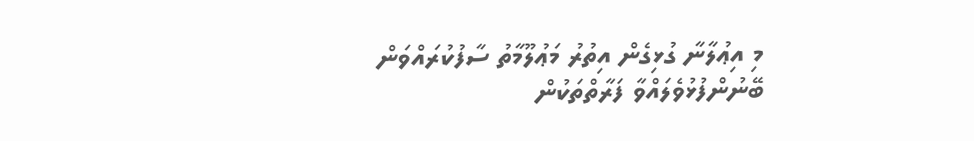މި އިޢުލާނާ ގުޅިގެން އިތުރު މަޢުލޫމާތު ސާފުކުރައްވަން ބޭނުންފުޅުވެލައްވާ ފަރާތްތަކުން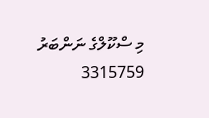މި ސްކޫލްގެ ނަންބަރު 3315759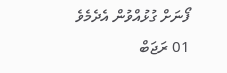ފޯނަށް ގުޅުއްވުން އެދެމެވެ
01 ރަޖަބް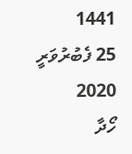1441
25 ފެބުރުވަރީ 2020
ހޯދާ